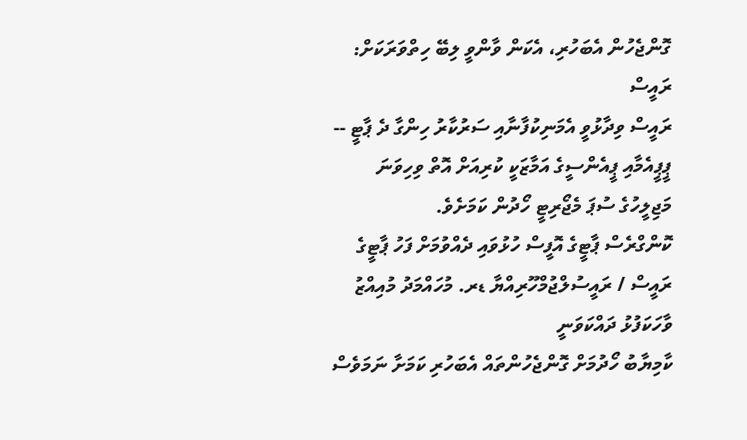ގޮންޖެހުން އެބަހުރި، އެކަން ވާންވީ ލިބޭ ހިތްވަރަކަށް: ރައީސް
ރައީސް ވިދާޅުވީ އެމަނިކުފާނާއި ސަރުކާރު ހިންގާ ދެ ޕާޓީ -- ޕީޕީއެމާއި ޕީއެންސީގެ އަމާޒަކީ ކުރިއަށް އޮތް ވިހިވަނަ މަޖިލީހުގެ ސުޕަ މެޖޯރިޓީ ހޯދުން ކަމަށެވެ.
ކޮންގްރެސް ޕާޓީގެ އޮފީސް ހުޅުވައި ދެއްވުމަށް ފަހު ޕާޓީގެ ރައީސް / ރައީސުލްޖުމްހޫރިއްޔާ ޑރ. މުހައްމަދު މުއިއްޒު ވާހަކަފުޅު ދައްކަވަނީ
ކާމިޔާބު ހޯދުމަށް ގޮންޖެހުންތައް އެބަހުރި ކަމަށާ ނަމަވެސް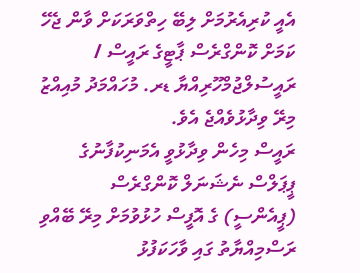އެއީ ކުރިއެރުމަށް ލިބޭ ހިތްވަރަކަށް ވާން ޖެހޭ ކަމަށް ކޮންގްރެސް ޕާޓީގެ ރައީސް / ރައީސުލްޖުމްހޫރިއްޔާ ޑރ. މުހައްމަދު މުއިއްޒު މިރޭ ވިދާޅުވެއްޖެ އެވެ.
ރައީސް މިހެން ވިދާޅުވީ އެމަނިކުފާނުގެ ޕީޕަލްސް ނެޝަނަލް ކޮންގްރެސް (ޕީއެންސީ) ގެ އޮފީސް ހުޅުވުމަށް މިރޭ ބޭއްވި ރަސްމިއްޔާތު ގައި ވާހަކަފުޅު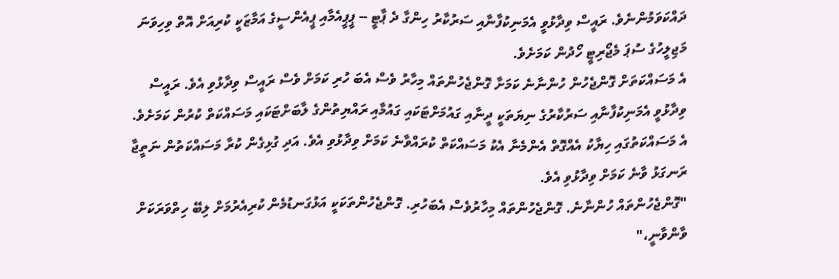ދައްކަވަމުންނެވެ. ރައީސް ވިދާޅުވީ އެމަނިކުފާނާއި ސަރުކާރު ހިންގާ ދެ ޕާޓީ -- ޕީޕީއެމާއި ޕީއެންސީގެ އަމާޒަކީ ކުރިއަށް އޮތް ވިހިވަނަ މަޖިލީހުގެ ސުޕަ މެޖޯރިޓީ ހޯދުން ކަމަށެވެ.
އެ މަސައްކަތަށް ގޮންޖެހުން ހުންނާނެ ކަމަށާ ގޮންޖެހުންތައް މިހާރު ވެސް އެބަ ހުރި ކަމަށް ވެސް ރައީސް ވިދާޅުވި އެވެ. ރައީސް ވިދާޅުވީ އެމަނިކުފާނާއި ސަރުކާރުގެ ނިޔަތަކީ ދީނާއި ގައުމަށްޓަކައި ގައުމާއި ރައްޔިތުންގެ ލާބަށްޓަކައި މަސައްކަތް ކުރުން ކަމަށެވެ. އެ މަސައްކަތުގައި ހިޔާކު އެއްގޮތް އެންމެނާ އެކު މަސައްކަތް ކުރައްވާނެ ކަމަށް ވިދާޅުވި އެވެ. އަދި ގުޅިގެން ކުރާ މަސައްކަތުން ނަތީޖާ ރަނގަޅު ވާނެ ކަމަށް ވިދާޅުވި އެވެ.
"ގޮންޖެހުންތައް ހުންނާނެ. ގޮންޖެހުންތައް މިހާރުވެސް އެބަހުރި. ގޮންޖެހުންތަކަކީ އަޅުގަނޑުމެން ކުރިއެރުމަށް ލިބޭ ހިތްވަރަކަށް ވާންވާނީ،"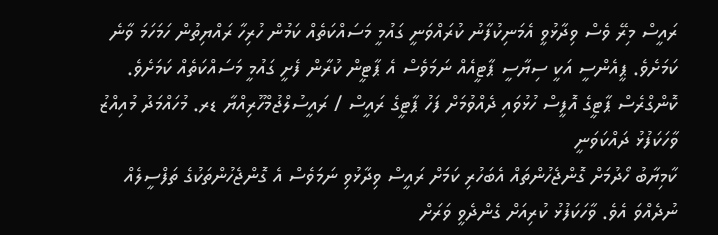ރައީސް މިރޭ ވެސް ވިދާޅުވީ އެމަނިކުފާނު ކުރައްވަނީ ގައުމީ މަސައްކަތެއް ކަމުން ހުރިހާ ރައްޔިތުން ހަމަހަމަ ވާނެ ކަމަށެވެ. ޕީއެންސީ އަކީ ސިޔާސީ ޕާޓީއެއް ނަމަވެސް އެ ޕާޓީން ކުރާން ފެށީ ގައުމީ މަސައްކަތެއް ކަމަށެވެ.
ކޮންގްރެސް ޕާޓީގެ އޮފީސް ހުޅުވައި ދެއްވުމަށް ފަހު ޕާޓީގެ ރައީސް / ރައީސުލްޖުމްހޫރިއްޔާ ޑރ. މުހައްމަދު މުއިއްޒު ވާހަކަފުޅު ދައްކަވަނީ
ކާމިޔާބު ހޯދުމަށް ގޮންޖެހުންތައް އެބަހުރި ކަމަށް ރައީސް ވިދާޅުވި ނަމަވެސް އެ ގޮންޖެހުންތަކުގެ ތަފްސީލެއް ނުދެއްވަ އެވެ. ވާހަކަފުޅު ކުރިއަށް ގެންދެވީ ވަރަށް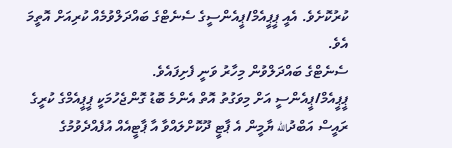ކުރުކޮށެވެ. އެއީ ޕީޕީއެމް/ޕީއެންސީގެ ސެނެޓްގެ ބައްދަލްވުމެއް ކުރިއަށް އޮތީމަ އެވެ.
ސެނެޓްގެ ބައްދަލްވުން މިހާރު ވަނީ ފެށިފައެވެ.
ޕީޕީއެމް/ޕީއެންސީ އަށް މިވަގުތު އޮތް އެންމެ ބޮޑު ގޮންޖެހުމަކީ ޕީޕީއެމްގެ ކުރީގެ ރައީސް އަބްދުالله ޔާމީން އެ ޕާޓީ ދޫކޮށްލައްވާ އާ ޕާޓީއެއް އުފެއްދެވުމުގެ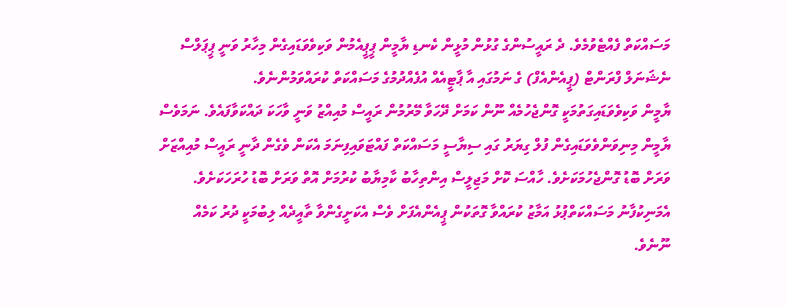މަސައްކަތް ފެއްޓެވުމެވެ. ދެ ރައީސުންގެ ގުޅުން މުޅީން ކެނޑި ޔާމީން ޕީޕީއެމުން ވަކިވެވަޑައިގެން މިހާރު ވަނީ ޕީޕަލްސް ނެޝަނަލް ފްރަންޓް (ޕީއެންއެފް) ގެ ނަމުގައި އާ ޕާޓީއެއް އުފެއްދުމުގެ މަސައްކަތް ކުރައްވަމުންނެވެ.
ޔާމީން ވަކިވެވަޑައިގަތުމަކީ ގޮންޖެހުމެއް ނޫން ކަމަށް ދޭހަވާ މޭރުމުން ރައީސް މުއިއްޒު ވަނީ ވާހަކަ ދައްކަވާފައެވެ. ނަމަވެސް ޔާމީން މިނިވަންވެވަޑައިގެން ފުލް ގިޔަރު ގައި ސިޔާސީ މަސައްކަތް ފައްޓަވައިފިނަމަ އެކަން ވެގެން ދާނީ ރައީސް މުއިއްޒަށް ވަރަށް ބޮޑު ގޮންޖެހުމަކަށެވެ. ހާއްސަ ކޮށް މަޖިލީސް އިންތިހާބު ކާމިޔާބު ކުރުމަށް އޮތް ވަރަށް ބޮޑު ހުރަހަކަށެވެ.
އެމަނިކުފާނު މަސައްކަތްޕުޅު އަމާޒު ކުރައްވާ ގޮތަކުން ޕީއެންއެފަށް ވެސް އެކަށީގެންވާ ތާއީދެއް ލިބުމަކީ ދުރު ކަމެއް ނޫނެވެ.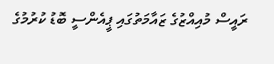ރައީސް މުއިއްޒުގެ ޒައާމަތުގައި ޕީއެންސީ ބޮޑު ކުރުމުގެ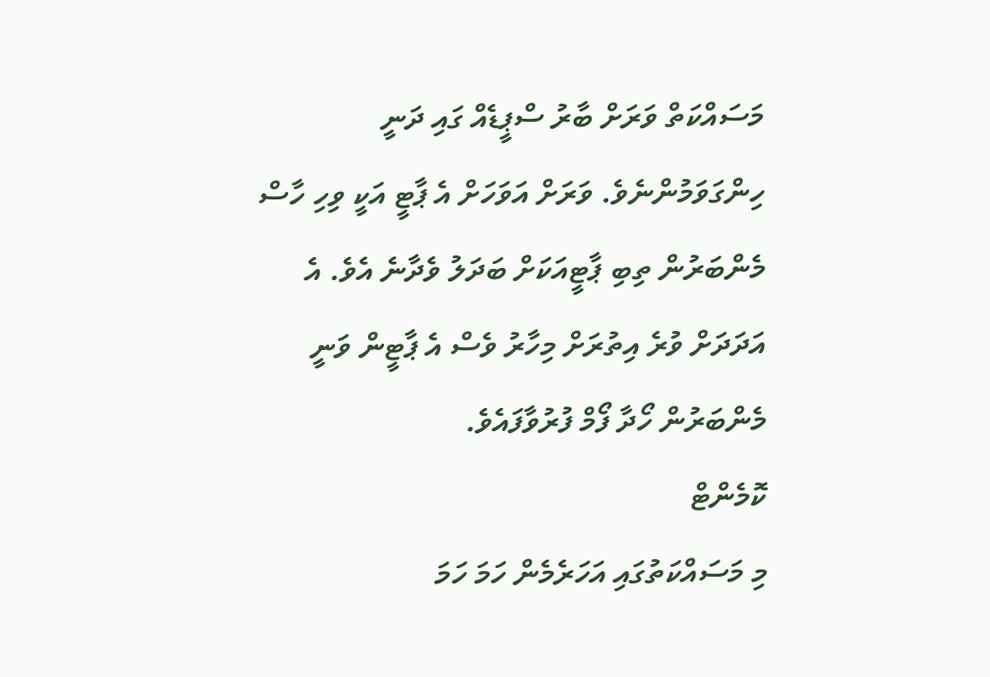މަސައްކަތް ވަރަށް ބާރު ސްޕީޑެއް ގައި ދަނީ ހިންގަވަމުންނެވެ. ވަރަށް އަވަހަށް އެ ޕާޓީ އަކީ ވިހި ހާސް މެންބަރުން ތިބި ޕާޓީއަކަށް ބަދަލު ވެދާނެ އެވެ. އެ އަދަދަށް ވުރެ އިތުރަށް މިހާރު ވެސް އެ ޕާޓީން ވަނީ މެންބަރުން ހޯދާ ފޯމް ފުރުވާފައެވެ.
ކޮމެންޓް
މި މަސައްކަތުގައި އަހަރެމެން ހަމަ ހަމަ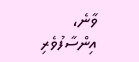ވާނެ، އިންސާފުވެރި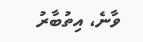ވާނެ، އިތުބާރު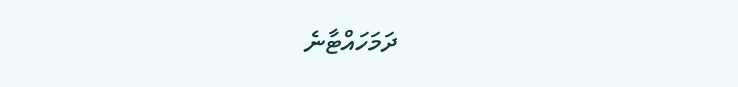ދަމަހައްޓާނެ